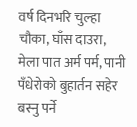वर्ष दिनभरि चुल्हा चौका, घाँस दाउरा, मेला पात अर्म पर्म, पानी पँधेरोको बुहार्तन सहेर बस्नु पर्ने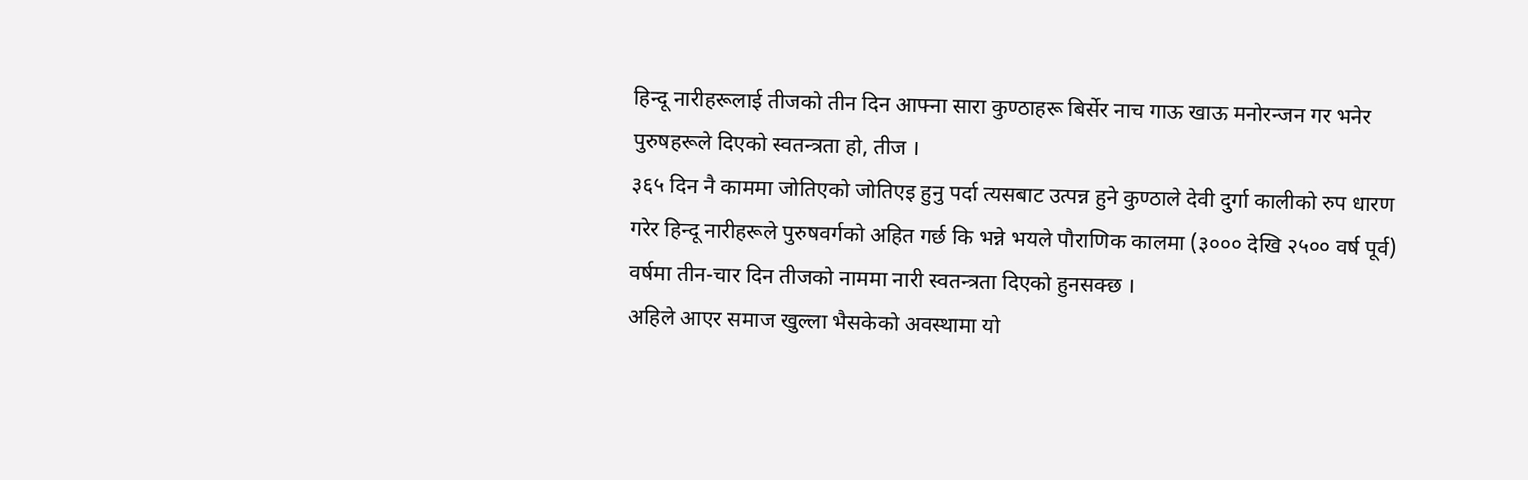हिन्दू नारीहरूलाई तीजको तीन दिन आफ्ना सारा कुण्ठाहरू बिर्सेर नाच गाऊ खाऊ मनोरन्जन गर भनेर पुरुषहरूले दिएको स्वतन्त्रता हो, तीज ।
३६५ दिन नै काममा जोतिएको जोतिएइ हुनु पर्दा त्यसबाट उत्पन्न हुने कुण्ठाले देवी दुर्गा कालीको रुप धारण गरेर हिन्दू नारीहरूले पुरुषवर्गको अहित गर्छ कि भन्ने भयले पौराणिक कालमा (३००० देखि २५०० वर्ष पूर्व) वर्षमा तीन-चार दिन तीजको नाममा नारी स्वतन्त्रता दिएको हुनसक्छ ।
अहिले आएर समाज खुल्ला भैसकेको अवस्थामा यो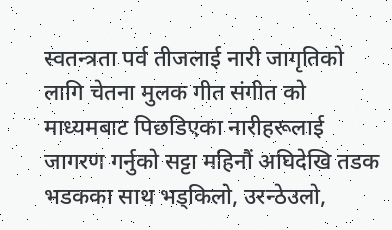स्वतन्त्रता पर्व तीजलाई नारी जागृतिको लागि चेतना मुलक गीत संगीत को माध्यमबाट पिछडिएका नारीहरूलाई जागरण गर्नुको सट्टा महिनौं अघिदेखि तडक भडकका साथ भड्किलो, उरन्ठेउलो,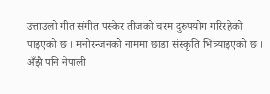उत्ताउलो गीत संगीत पस्केर तीजको चरम दुरुपयोग गरिरहेको पाइएको छ । मनोरन्जनको नाममा छाडा संस्कृति भित्र्याइएको छ ।
अँझै पनि नेपाली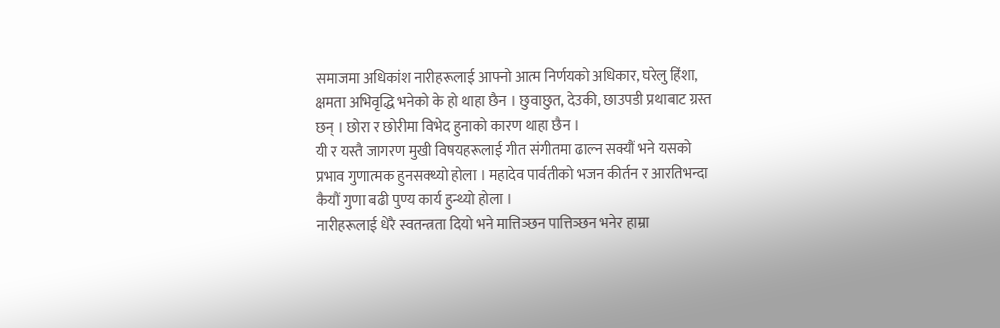समाजमा अधिकांश नारीहरूलाई आफ्नो आत्म निर्णयको अधिकार, घरेलु हिंशा, क्षमता अभिवृद्धि भनेको के हो थाहा छैन । छुवाछुत, देउकी, छाउपडी प्रथाबाट ग्रस्त छन् । छोरा र छोरीमा विभेद हुनाको कारण थाहा छैन ।
यी र यस्तै जागरण मुखी विषयहरूलाई गीत संगीतमा ढाल्न सक्यौं भने यसको प्रभाव गुणात्मक हुनसक्थ्यो होला । महादेव पार्वतीको भजन कीर्तन र आरतिभन्दा कैयौं गुणा बढी पुण्य कार्य हुन्थ्यो होला ।
नारीहरूलाई धेरै स्वतन्त्रता दियो भने मात्तिञ्छन पात्तिञ्छन भनेर हाम्रा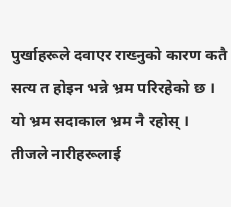पुर्खाहरूले दवाएर राख्नुको कारण कतै सत्य त होइन भन्ने भ्रम परिरहेको छ । यो भ्रम सदाकाल भ्रम नै रहोस् । तीजले नारीहरूलाई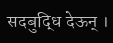सदबुद्धि देऊन् ।